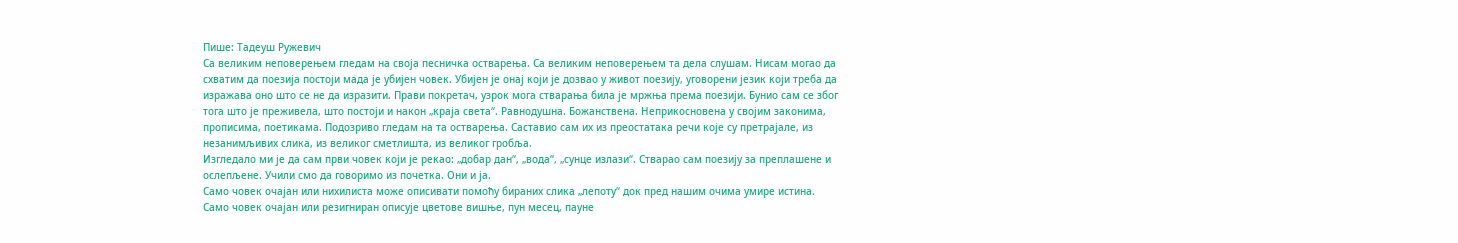Пише: Тадеуш Ружевич
Са великим неповерењем гледам на своја песничка остварења. Са великим неповерењем та дела слушам. Нисам могао да схватим да поезија постоји мада је убијен човек. Убијен је онај који је дозвао у живот поезију, уговорени језик који треба да изражава оно што се не да изразити. Прави покретач, узрок мога стварања била је мржња према поезији. Бунио сам се због тога што је преживела, што постоји и након „краја света“. Равнодушна. Божанствена. Неприкосновена у својим законима, прописима, поетикама. Подозриво гледам на та остварења. Саставио сам их из преостатака речи које су претрајале, из незанимљивих слика, из великог сметлишта, из великог гробља.
Изгледало ми је да сам први човек који је рекао: „добар дан“, „вода“, „сунце излази“. Стварао сам поезију за преплашене и ослепљене. Учили смо да говоримо из почетка. Они и ја.
Само човек очајан или нихилиста може описивати помоћу бираних слика „лепоту“ док пред нашим очима умире истина.
Само човек очајан или резигниран описује цветове вишње, пун месец, пауне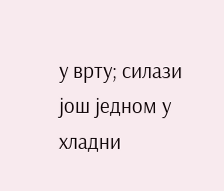у врту; силази још једном у хладни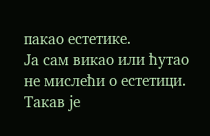пакао естетике.
Ја сам викао или ћутао не мислећи о естетици.
Такав је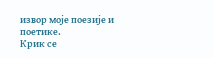извор моје поезије и поетике.
Крик се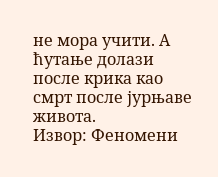не мора учити. А ћутање долази после крика као смрт после јурњаве живота.
Извор: Феномени